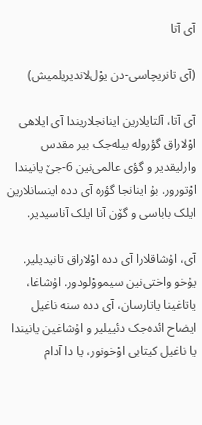آی آتا

(آی تانریچاسی-دن يوْل‌لاندیریلمیش)

آی آتا، آلتایلارین اینانجلاریندا آی ایلاهی اوْلاراق گؤروله بیله‌جک بیر مقدس وارلیقدیر و گؤی عالمی‌نین 6-جێ یانیندا اوْتورور. بۇ اینانجا گؤره آی دده‌‌ اینسانلارین ایلک باباسی و گۆن آنا ایلک آناسیدیر.

آی، اۇشاقلارا آی دده‌‌ اوْلاراق تانیدیلیر. یۇخو واختی‌نین سیمووْلودور. اۇشاغا، یاتاغینا یاتارسان، آی دده‌‌ سنه ناغیل ایضاح ائده‌جک دئییلیر و اۇشاغین یانیندا یا ناغیل کیتابی اوْخونور، یا دا آدام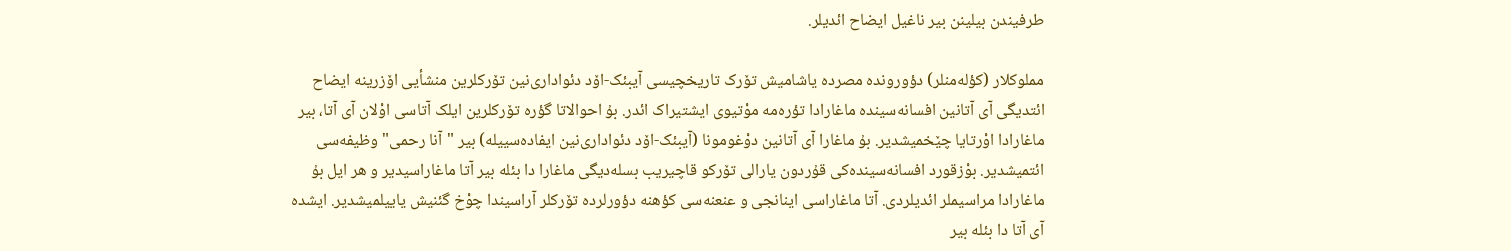طرفیندن بیلینن بیر ناغیل ایضاح ائدیلر.

مملوکلار (کؤله‌منلر) دؤورونده مصرده یاشامیش تۆرک تاریخچیسی آیبئک-اۆد دئواداری‌نین تۆرکلرین منشأ‌یی اۆزرینه ایضاح ائتدیگی آی آتانین افسانه‌سینده ماغارادا تؤره‌مه موْتیوی ایشتیراک ائدر. بۇ احوالاتا گؤره تۆرکلرین ایلک آتاسی اوْلان آی آتا، بیر ماغارادا اوْرتایا چێخمیشدیر. بۇ ماغارا آی آتانین دوْغومونا (آیبئک-اۆد دئواداری‌نین ایفاده‌سییله) بیر "آنا رحمی" وظیفه‌‌سی ائتمیشدیر. بوْزقورد افسانه‌سینده‌کی قۇردون یارالی تۆرکو قاچیریب بسله‌دیگی ماغارا دا بئله بیر آتا ماغاراسیدیر و هر ایل بۇ ماغارادا مراسیملر ائدیلردی. آتا ماغاراسی اینانجی و عنعنه‌‌سی کؤهنه دؤورلرده تۆرکلر آراسیندا چوْخ گئنیش یاییلمیشدیر. ایشده آی آتا دا بئله بیر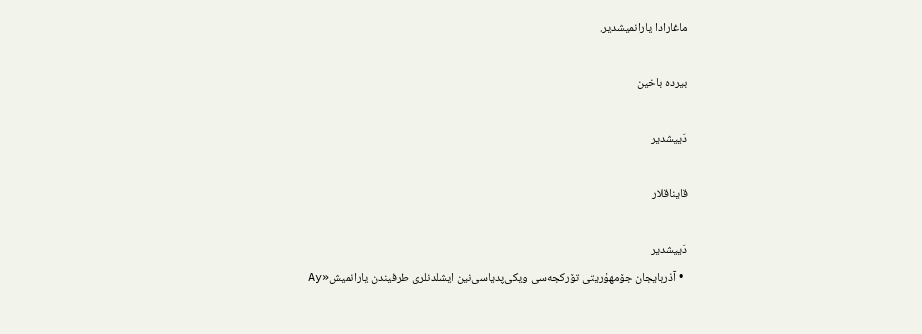ماغارادا یارانمیشدیر.

بیرده باخین

دَییشدیر

قایناقلار

دَییشدیر
  • آذربایجان جۆمهۇریتی تۆرکجه‌سی ویکی‌پدیاسی‌نین ایشلدنلری طرفیندن یارانمیش«Ay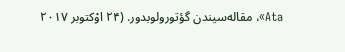Ata»، مقاله‌سیندن گؤتورولوبدور. (۲۴ اوْکتوبر ۲۰۱۷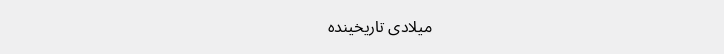میلادی تاریخینده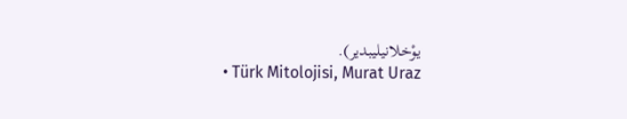یوْخلانیلیبدیر).
  • Türk Mitolojisi, Murat Uraz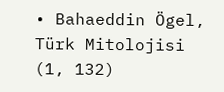• Bahaeddin Ögel, Türk Mitolojisi (1, 132)